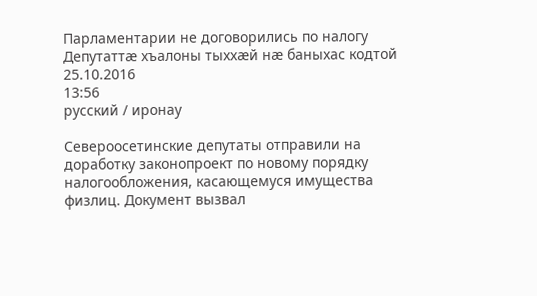Парламентарии не договорились по налогу
Депутаттæ хъалоны тыххæй нæ баныхас кодтой
25.10.2016
13:56
русский / иронау

Североосетинские депутаты отправили на доработку законопроект по новому порядку налогообложения, касающемуся имущества физлиц. Документ вызвал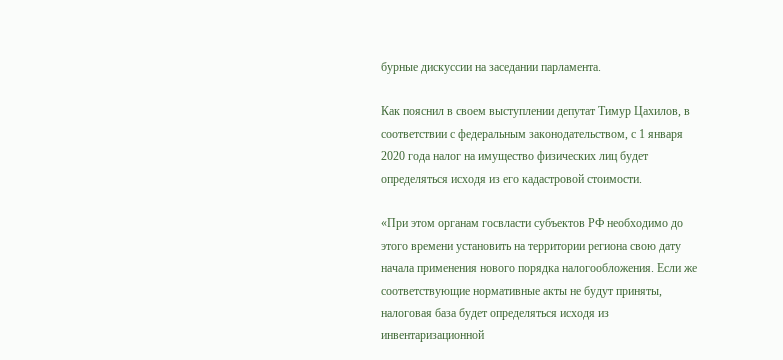бурные дискуссии на заседании парламента.

Как пояснил в своем выступлении депутат Тимур Цахилов, в соответствии с федеральным законодательством, с 1 января 2020 года налог на имущество физических лиц будет определяться исходя из его кадастровой стоимости.

«При этом органам госвласти субъектов РФ необходимо до этого времени установить на территории региона свою дату начала применения нового порядка налогообложения. Если же соответствующие нормативные акты не будут приняты, налоговая база будет определяться исходя из инвентаризационной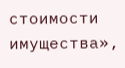стоимости имущества»,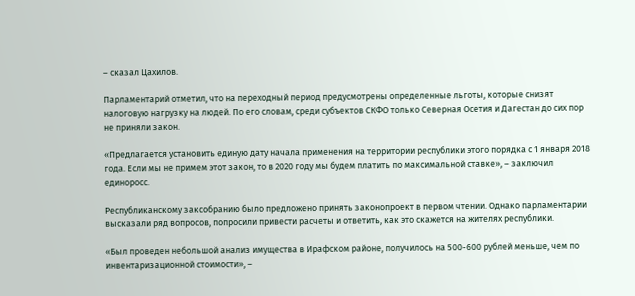– сказал Цахилов.

Парламентарий отметил, что на переходный период предусмотрены определенные льготы, которые снизят налоговую нагрузку на людей. По его словам, среди субъектов СКФО только Северная Осетия и Дагестан до сих пор не приняли закон.

«Предлагается установить единую дату начала применения на территории республики этого порядка с 1 января 2018 года. Если мы не примем этот закон, то в 2020 году мы будем платить по максимальной ставке», – заключил единоросс.

Республиканскому заксобранию было предложено принять законопроект в первом чтении. Однако парламентарии высказали ряд вопросов, попросили привести расчеты и ответить, как это скажется на жителях республики.

«Был проведен небольшой анализ имущества в Ирафском районе, получилось на 500-600 рублей меньше, чем по инвентаризационной стоимости», –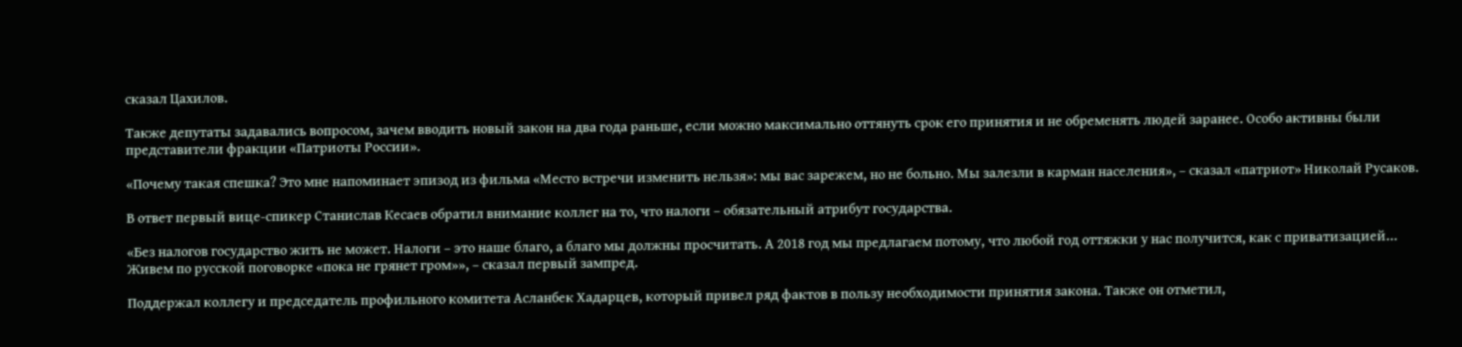сказал Цахилов.

Также депутаты задавались вопросом, зачем вводить новый закон на два года раньше, если можно максимально оттянуть срок его принятия и не обременять людей заранее. Особо активны были представители фракции «Патриоты России».

«Почему такая спешка? Это мне напоминает эпизод из фильма «Место встречи изменить нельзя»: мы вас зарежем, но не больно. Мы залезли в карман населения», – сказал «патриот» Николай Русаков.

В ответ первый вице-спикер Станислав Кесаев обратил внимание коллег на то, что налоги – обязательный атрибут государства.

«Без налогов государство жить не может. Налоги – это наше благо, а благо мы должны просчитать. А 2018 год мы предлагаем потому, что любой год оттяжки у нас получится, как с приватизацией… Живем по русской поговорке «пока не грянет гром»», – сказал первый зампред.

Поддержал коллегу и председатель профильного комитета Асланбек Хадарцев, который привел ряд фактов в пользу необходимости принятия закона. Также он отметил,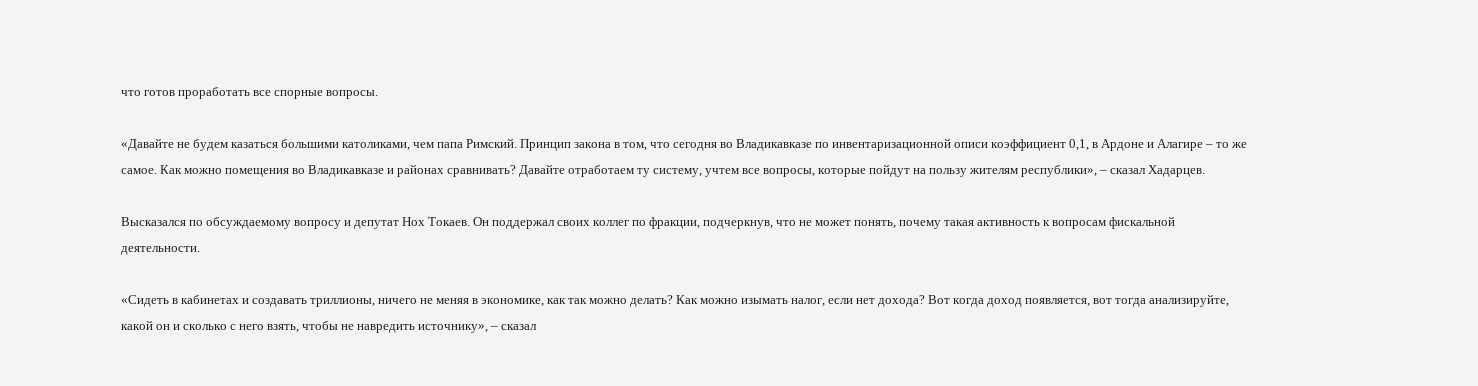что готов проработать все спорные вопросы.

«Давайте не будем казаться большими католиками, чем папа Римский. Принцип закона в том, что сегодня во Владикавказе по инвентаризационной описи коэффициент 0,1, в Ардоне и Алагире – то же самое. Как можно помещения во Владикавказе и районах сравнивать? Давайте отработаем ту систему, учтем все вопросы, которые пойдут на пользу жителям республики», – сказал Хадарцев.

Высказался по обсуждаемому вопросу и депутат Нох Токаев. Он поддержал своих коллег по фракции, подчеркнув, что не может понять, почему такая активность к вопросам фискальной деятельности.

«Сидеть в кабинетах и создавать триллионы, ничего не меняя в экономике, как так можно делать? Как можно изымать налог, если нет дохода? Вот когда доход появляется, вот тогда анализируйте, какой он и сколько с него взять, чтобы не навредить источнику», – сказал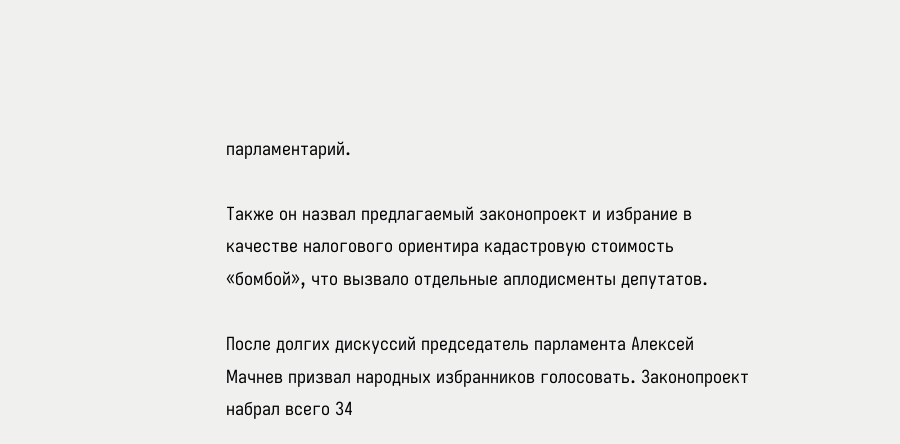парламентарий.

Также он назвал предлагаемый законопроект и избрание в качестве налогового ориентира кадастровую стоимость «бомбой», что вызвало отдельные аплодисменты депутатов.

После долгих дискуссий председатель парламента Алексей Мачнев призвал народных избранников голосовать. Законопроект набрал всего 34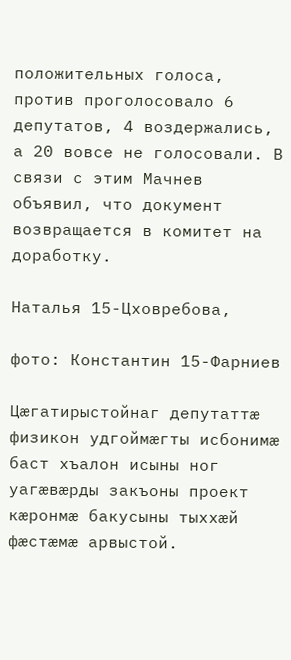положительных голоса, против проголосовало 6 депутатов, 4 воздержались, а 20 вовсе не голосовали. В связи с этим Мачнев объявил, что документ возвращается в комитет на доработку.

Наталья 15-Цховребова,

фото: Константин 15-Фарниев

Цæгатирыстойнаг депутаттæ физикон удгоймæгты исбонимæ баст хъалон исыны ног уагæвæрды закъоны проект кæронмæ бакусыны тыххæй фæстæмæ арвыстой.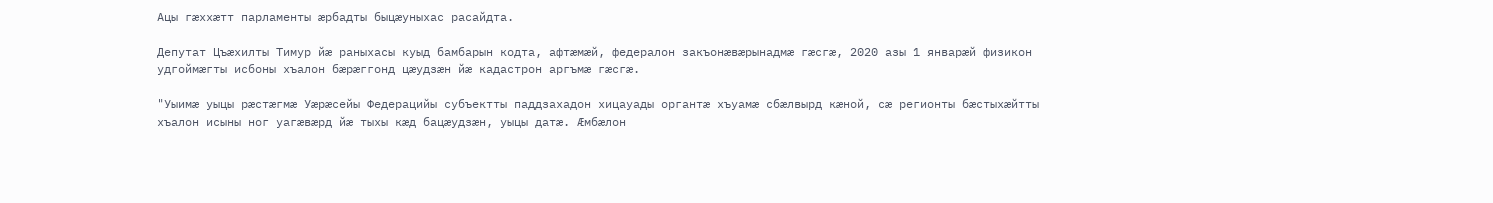Ацы гæххæтт парламенты æрбадты быцæуныхас расайдта.

Депутат Цъæхилты Тимур йæ раныхасы куыд бамбарын кодта, афтæмæй, федералон закъонæвæрынадмæ гæсгæ, 2020 азы 1 январæй физикон удгоймæгты исбоны хъалон бæрæггонд цæудзæн йæ кадастрон аргъмæ гæсгæ.

"Уыимæ уыцы рæстæгмæ Уæрæсейы Федерацийы субъектты паддзахадон хицауады органтæ хъуамæ сбæлвырд кæной, сæ регионты бæстыхæйтты хъалон исыны ног уагæвæрд йæ тыхы кæд бацæудзæн, уыцы датæ. Æмбæлон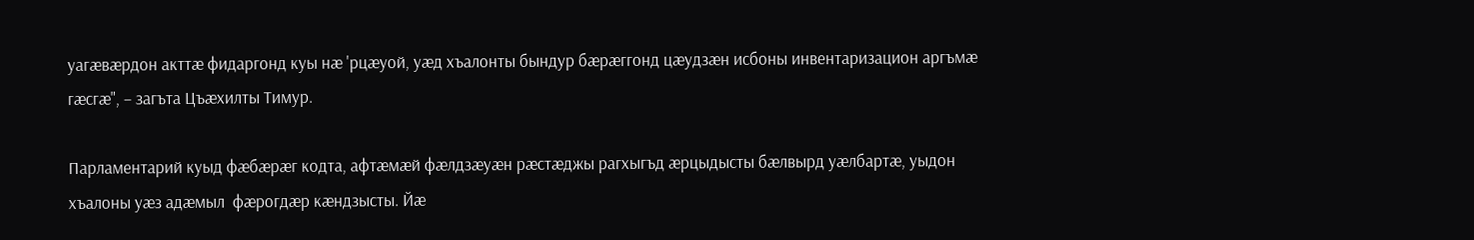уагæвæрдон акттæ фидаргонд куы нæ 'рцæуой, уæд хъалонты бындур бæрæггонд цæудзæн исбоны инвентаризацион аргъмæ гæсгæ", – загъта Цъæхилты Тимур.

Парламентарий куыд фæбæрæг кодта, афтæмæй фæлдзæуæн рæстæджы рагхыгъд æрцыдысты бæлвырд уæлбартæ, уыдон хъалоны уæз адæмыл  фæрогдæр кæндзысты. Йæ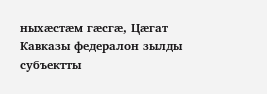ныхæстæм гæсгæ, Цæгат Кавказы федералон зылды субъектты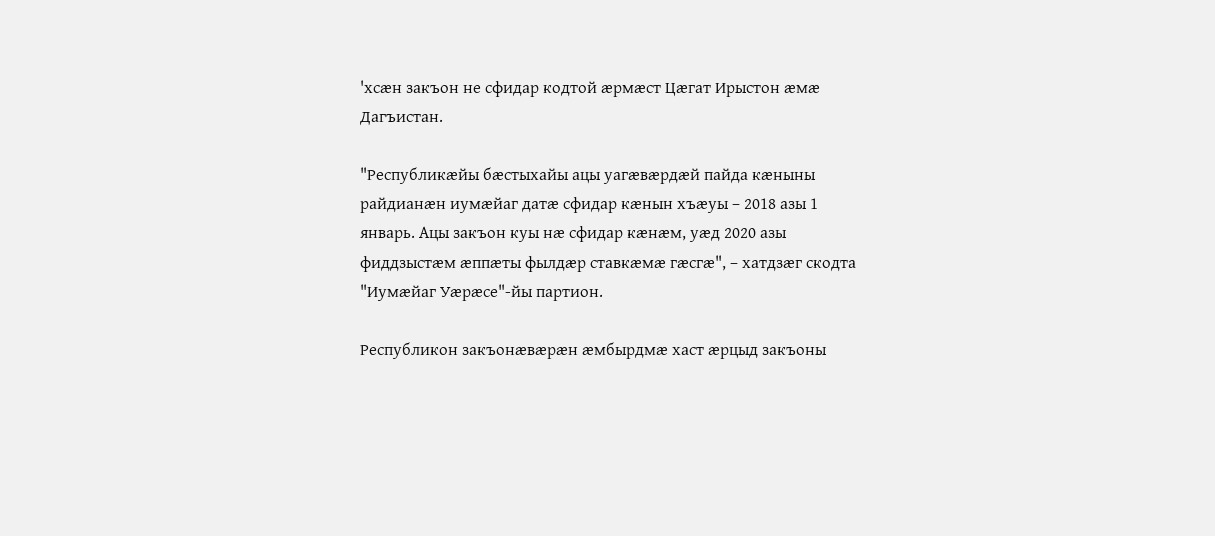'хсæн закъон не сфидар кодтой æрмæст Цæгат Ирыстон æмæ Дагъистан.

"Республикæйы бæстыхайы ацы уагæвæрдæй пайда кæныны райдианæн иумæйаг датæ сфидар кæнын хъæуы – 2018 азы 1 январь. Ацы закъон куы нæ сфидар кæнæм, уæд 2020 азы фиддзыстæм æппæты фылдæр ставкæмæ гæсгæ", – хатдзæг скодта "Иумæйаг Уæрæсе"-йы партион.

Республикон закъонæвæрæн æмбырдмæ хаст æрцыд закъоны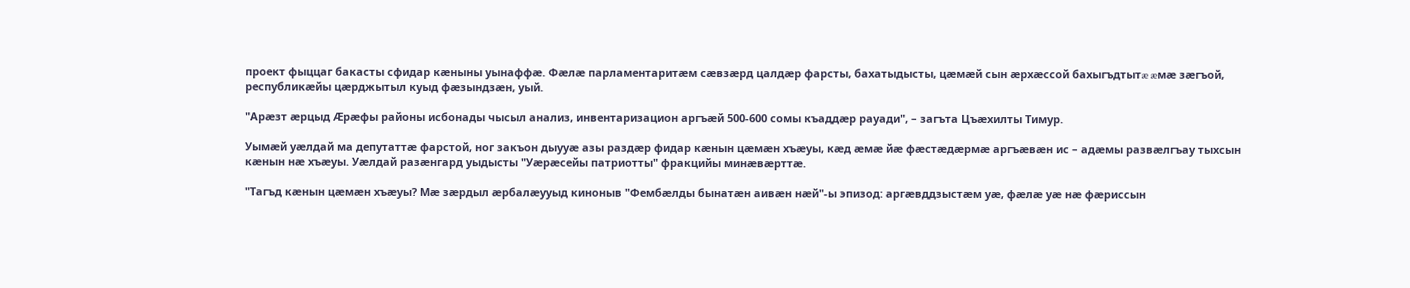проект фыццаг бакасты сфидар кæныны уынаффæ. Фæлæ парламентаритæм сæвзæрд цалдæр фарсты, бахатыдысты, цæмæй сын æрхæссой бахыгъдтытæ æмæ зæгъой, республикæйы цæрджытыл куыд фæзындзæн, уый.

"Арæзт æрцыд Æрæфы районы исбонады чысыл анализ, инвентаризацион аргъæй 500-600 сомы къаддæр рауади", – загъта Цъæхилты Тимур.

Уымæй уæлдай ма депутаттæ фарстой, ног закъон дыууæ азы раздæр фидар кæнын цæмæн хъæуы, кæд æмæ йæ фæстæдæрмæ аргъæвæн ис – адæмы развæлгъау тыхсын кæнын нæ хъæуы. Уæлдай разæнгард уыдысты "Уæрæсейы патриотты" фракцийы минæвæрттæ.

"Тагъд кæнын цæмæн хъæуы? Мæ зæрдыл æрбалæууыд киноныв "Фембæлды бынатæн аивæн нæй"-ы эпизод: аргæвддзыстæм уæ, фæлæ уæ нæ фæриссын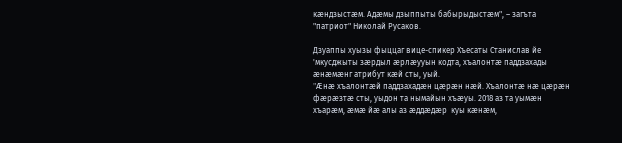кæндзыстæм. Адæмы дзыппыты бабырыдыстæм", – загъта "патриот" Николай Русаков.

Дзуаппы хуызы фыццаг вице-спикер Хъесаты Станислав йе 'мкусджыты зæрдыл æрлæууын кодта, хъалонтæ паддзахады æнæмæнг атрибут кæй сты, уый.
"Æнæ хъалонтæй паддзахадæн цæрæн нæй. Хъалонтæ нæ цæрæн фæрæзтæ сты, уыдон та нымайын хъæуы. 2018 аз та уымæн хъарæм, æмæ йæ алы аз æддæдæр  куы кæнæм,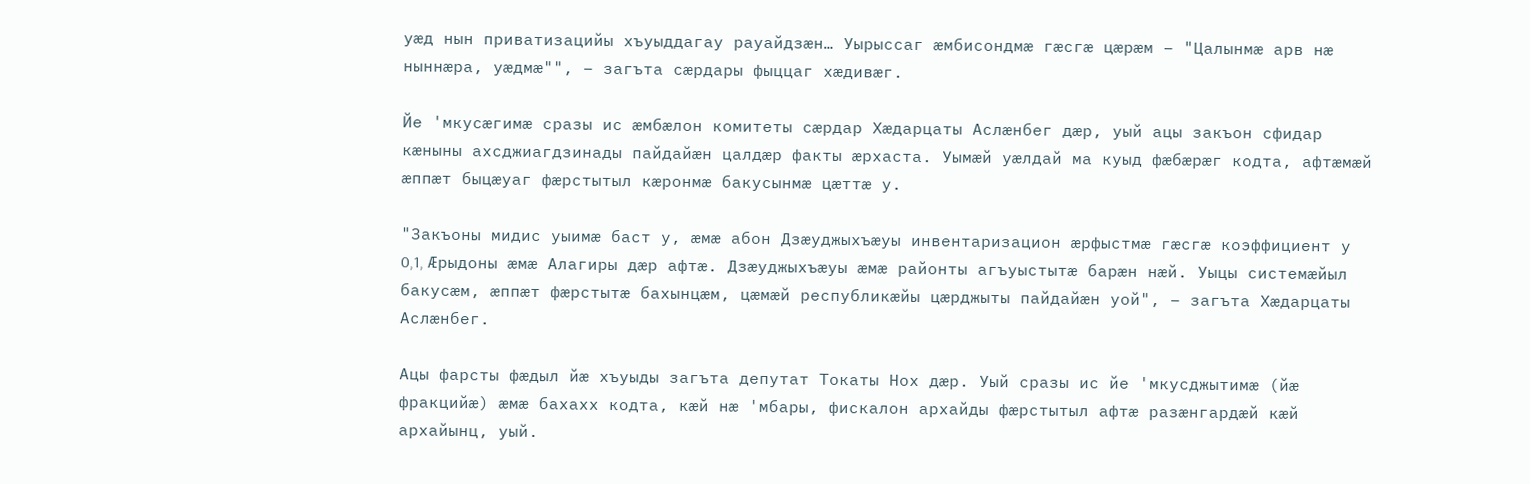уæд нын приватизацийы хъуыддагау рауайдзæн… Уырыссаг æмбисондмæ гæсгæ цæрæм – "Цалынмæ арв нæ ныннæра, уæдмæ"", – загъта сæрдары фыццаг хæдивæг.

Йе 'мкусæгимæ сразы ис æмбæлон комитеты сæрдар Хæдарцаты Аслæнбег дæр, уый ацы закъон сфидар кæныны ахсджиагдзинады пайдайæн цалдæр факты æрхаста. Уымæй уæлдай ма куыд фæбæрæг кодта, афтæмæй æппæт быцæуаг фæрстытыл кæронмæ бакусынмæ цæттæ у.

"Закъоны мидис уыимæ баст у, æмæ абон Дзæуджыхъæуы инвентаризацион æрфыстмæ гæсгæ коэффициент у 0,1, Æрыдоны æмæ Алагиры дæр афтæ. Дзæуджыхъæуы æмæ районты агъуыстытæ барæн нæй. Уыцы системæйыл бакусæм, æппæт фæрстытæ бахынцæм, цæмæй республикæйы цæрджыты пайдайæн уой", – загъта Хæдарцаты Аслæнбег.

Ацы фарсты фæдыл йæ хъуыды загъта депутат Токаты Нох дæр. Уый сразы ис йе 'мкусджытимæ (йæ фракцийæ) æмæ бахахх кодта, кæй нæ 'мбары, фискалон архайды фæрстытыл афтæ разæнгардæй кæй архайынц, уый.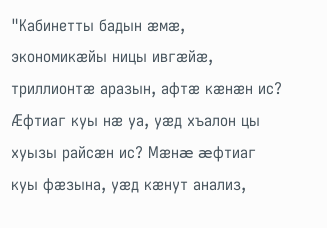"Кабинетты бадын æмæ, экономикæйы ницы ивгæйæ, триллионтæ аразын, афтæ кæнæн ис? Æфтиаг куы нæ уа, уæд хъалон цы хуызы райсæн ис? Мæнæ æфтиаг куы фæзына, уæд кæнут анализ,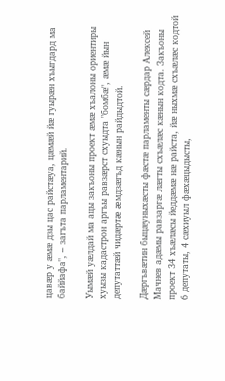цавæр у æмæ дзы цас райстæуа, цæмæй йæ гуырæн хъыгдард ма баййафа", – загъта парламентарий.

Уымæй уæлдай ма ацы закъоны проект æмæ хъалоны ориентиры хуызы кадастрон аргъы равзæрст схуыдта "бомбæ", æмæ йын депутаттæй чидæртæ æмдзæгъд кæнын райдыдтой.

Дæргъвæтин быцæуныхæсты фæстæ парламенты сæрдар Алексей Мачнев адæмы равзаргæ лæгты схъæлæс кæнын кодта. Закъоны проект 34 хъæлæсы йеддæмæ нæ райста, йæ ныхмæ схъæлæс кодтой 6 депутаты, 4 сæхиуыл фæхæцыдысты,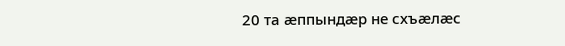20 та æппындæр не схъæлæс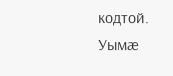кодтой. Уымæ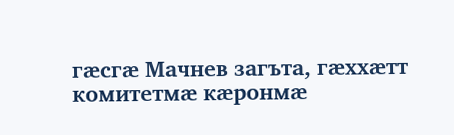гæсгæ Мачнев загъта, гæххæтт комитетмæ кæронмæ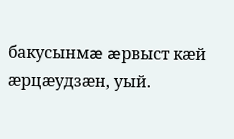бакусынмæ æрвыст кæй æрцæудзæн, уый.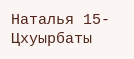Наталья 15-Цхуырбаты